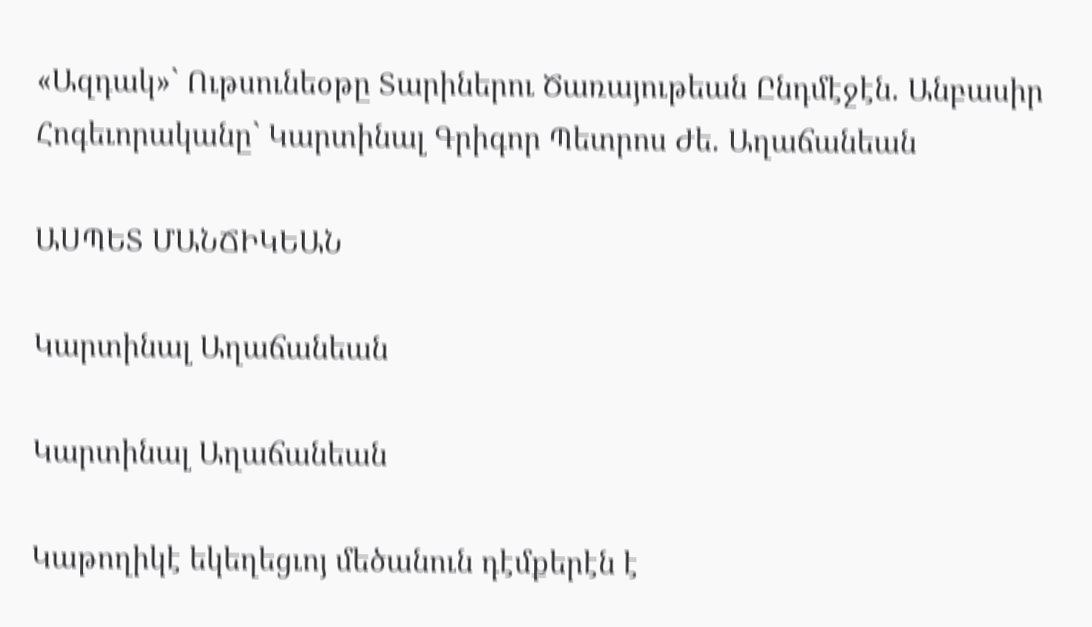«Ազդակ»` Ութսունեօթը Տարիներու Ծառայութեան Ընդմէջէն. Անբասիր Հոգեւորականը` Կարտինալ Գրիգոր Պետրոս Ժե. Աղաճանեան

ԱՍՊԵՏ ՄԱՆՃԻԿԵԱՆ

Կարտինալ Աղաճանեան

Կարտինալ Աղաճանեան

Կաթողիկէ եկեղեցւոյ մեծանուն դէմքերէն է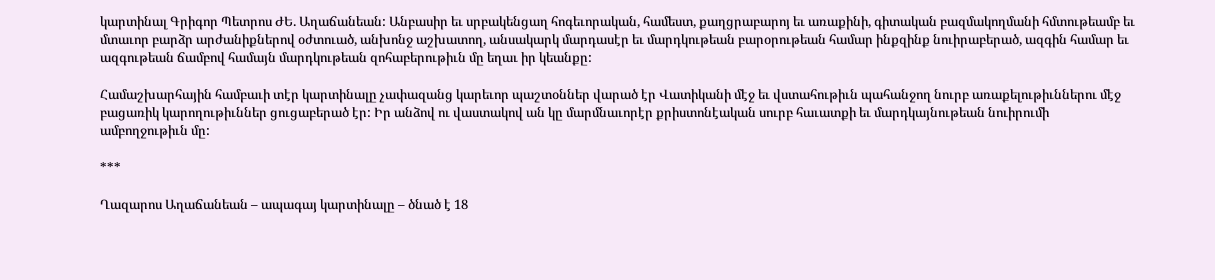կարտինալ Գրիգոր Պետրոս ԺԵ. Աղաճանեան: Անբասիր եւ սրբակենցաղ հոգեւորական, համեստ, քաղցրաբարոյ եւ առաքինի, գիտական բազմակողմանի հմտութեամբ եւ մտաւոր բարձր արժանիքներով օժտուած, անխոնջ աշխատող, անսակարկ մարդասէր եւ մարդկութեան բարօրութեան համար ինքզինք նուիրաբերած, ազգին համար եւ ազգութեան ճամբով համայն մարդկութեան զոհաբերութիւն մը եղաւ իր կեանքը:

Համաշխարհային համբաւի տէր կարտինալը չափազանց կարեւոր պաշտօններ վարած էր Վատիկանի մէջ եւ վստահութիւն պահանջող նուրբ առաքելութիւններու մէջ բացառիկ կարողութիւններ ցուցաբերած էր: Իր անձով ու վաստակով ան կը մարմնաւորէր քրիստոնէական սուրբ հաւատքի եւ մարդկայնութեան նուիրումի ամբողջութիւն մը:

***

Ղազարոս Աղաճանեան – ապագայ կարտինալը – ծնած է 18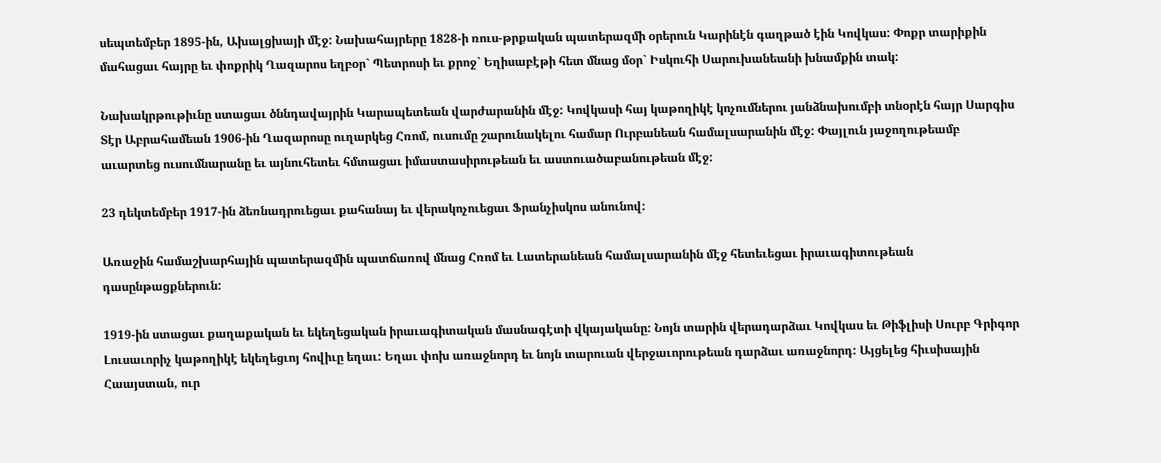սեպտեմբեր 1895-ին, Ախալցխայի մէջ: Նախահայրերը 1828-ի ռուս-թրքական պատերազմի օրերուն Կարինէն գաղթած էին Կովկաս: Փոքր տարիքին մահացաւ հայրը եւ փոքրիկ Ղազարոս եղբօր` Պետրոսի եւ քրոջ` Եղիսաբէթի հետ մնաց մօր` Իսկուհի Սարուխանեանի խնամքին տակ:

Նախակրթութիւնը ստացաւ ծննդավայրին Կարապետեան վարժարանին մէջ: Կովկասի հայ կաթողիկէ կոչումներու յանձնախումբի տնօրէն հայր Սարգիս Տէր Աբրահամեան 1906-ին Ղազարոսը ուղարկեց Հռոմ, ուսումը շարունակելու համար Ուրբանեան համալսարանին մէջ: Փայլուն յաջողութեամբ աւարտեց ուսումնարանը եւ այնուհետեւ հմտացաւ իմաստասիրութեան եւ աստուածաբանութեան մէջ:

23 դեկտեմբեր 1917-ին ձեռնադրուեցաւ քահանայ եւ վերակոչուեցաւ Ֆրանչիսկոս անունով:

Առաջին համաշխարհային պատերազմին պատճառով մնաց Հռոմ եւ Լատերանեան համալսարանին մէջ հետեւեցաւ իրաւագիտութեան դասընթացքներուն:

1919-ին ստացաւ քաղաքական եւ եկեղեցական իրաւագիտական մասնագէտի վկայականը: Նոյն տարին վերադարձաւ Կովկաս եւ Թիֆլիսի Սուրբ Գրիգոր Լուսաւորիչ կաթողիկէ եկեղեցւոյ հովիւը եղաւ: Եղաւ փոխ առաջնորդ եւ նոյն տարուան վերջաւորութեան դարձաւ առաջնորդ: Այցելեց հիւսիսային Հաայստան, ուր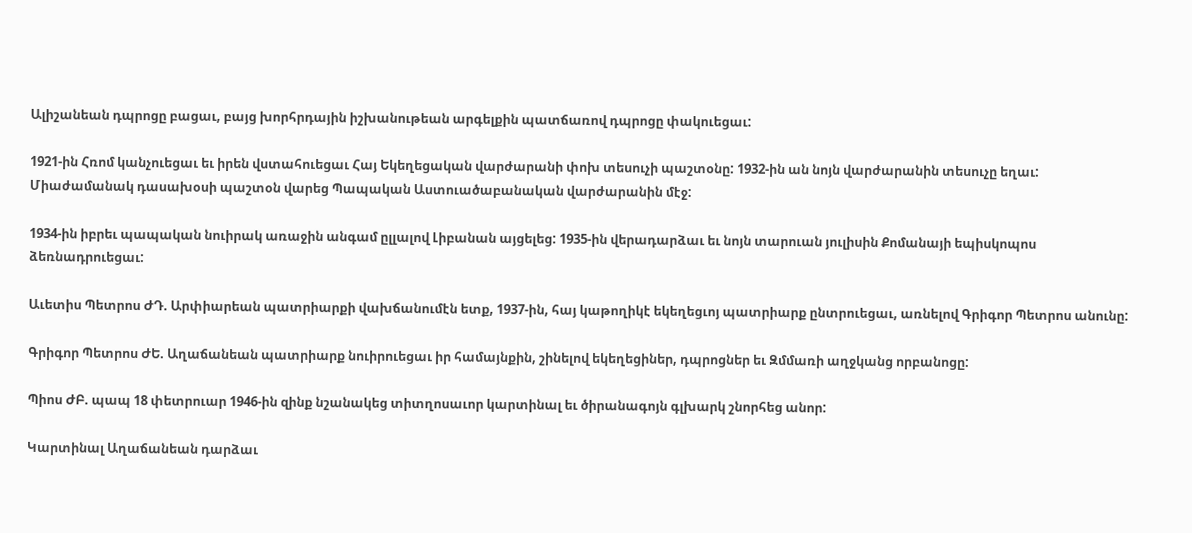Ալիշանեան դպրոցը բացաւ, բայց խորհրդային իշխանութեան արգելքին պատճառով դպրոցը փակուեցաւ:

1921-ին Հռոմ կանչուեցաւ եւ իրեն վստահուեցաւ Հայ Եկեղեցական վարժարանի փոխ տեսուչի պաշտօնը: 1932-ին ան նոյն վարժարանին տեսուչը եղաւ: Միաժամանակ դասախօսի պաշտօն վարեց Պապական Աստուածաբանական վարժարանին մէջ:

1934-ին իբրեւ պապական նուիրակ առաջին անգամ ըլլալով Լիբանան այցելեց: 1935-ին վերադարձաւ եւ նոյն տարուան յուլիսին Քոմանայի եպիսկոպոս ձեռնադրուեցաւ:

Աւետիս Պետրոս ԺԴ. Արփիարեան պատրիարքի վախճանումէն ետք, 1937-ին, հայ կաթողիկէ եկեղեցւոյ պատրիարք ընտրուեցաւ, առնելով Գրիգոր Պետրոս անունը:

Գրիգոր Պետրոս ԺԵ. Աղաճանեան պատրիարք նուիրուեցաւ իր համայնքին, շինելով եկեղեցիներ, դպրոցներ եւ Զմմառի աղջկանց որբանոցը:

Պիոս ԺԲ. պապ 18 փետրուար 1946-ին զինք նշանակեց տիտղոսաւոր կարտինալ եւ ծիրանագոյն գլխարկ շնորհեց անոր:

Կարտինալ Աղաճանեան դարձաւ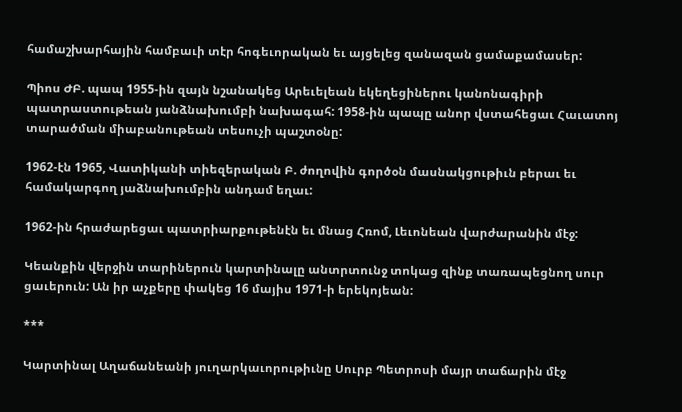համաշխարհային համբաւի տէր հոգեւորական եւ այցելեց զանազան ցամաքամասեր:

Պիոս ԺԲ. պապ 1955-ին զայն նշանակեց Արեւելեան եկեղեցիներու կանոնագիրի պատրաստութեան յանձնախումբի նախագահ: 1958-ին պապը անոր վստահեցաւ Հաւատոյ տարածման միաբանութեան տեսուչի պաշտօնը:

1962-էն 1965, Վատիկանի տիեզերական Բ. ժողովին գործօն մասնակցութիւն բերաւ եւ համակարգող յաձնախումբին անդամ եղաւ:

1962-ին հրաժարեցաւ պատրիարքութենէն եւ մնաց Հռոմ, Լեւոնեան վարժարանին մէջ:

Կեանքին վերջին տարիներուն կարտինալը անտրտունջ տոկաց զինք տառապեցնող սուր ցաւերուն: Ան իր աչքերը փակեց 16 մայիս 1971-ի երեկոյեան:

***

Կարտինալ Աղաճանեանի յուղարկաւորութիւնը Սուրբ Պետրոսի մայր տաճարին մէջ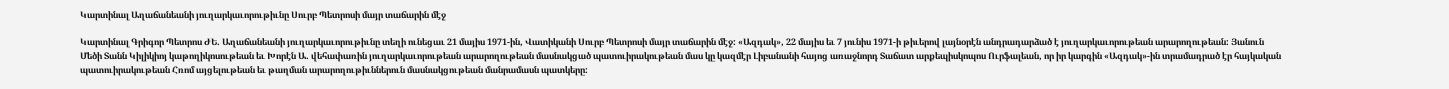Կարտինալ Աղաճանեանի յուղարկաւորութիւնը Սուրբ Պետրոսի մայր տաճարին մէջ

Կարտինալ Գրիգոր Պետրոս ԺԵ. Աղաճանեանի յուղարկաւորութիւնը տեղի ունեցաւ 21 մայիս 1971-ին, Վատիկանի Սուրբ Պետրոսի մայր տաճարին մէջ: «Ազդակ», 22 մայիս եւ 7 յունիս 1971-ի թիւերով լայնօրէն անդրադարձած է յուղարկաւորութեան արարողութեան: Յանուն Մեծի Տանն Կիլիկիոյ կաթողիկոսութեան եւ Խորէն Ա. վեհափառին յուղարկաւորութեան արարողութեան մասնակցած պատուիրակութեան մաս կը կազմէր Լիբանանի հայոց առաջնորդ Տաճատ արքեպիսկոպոս Ուրֆալեան, որ իր կարգին «Ազդակ»-ին տրամադրած էր հայկական պատուիրակութեան Հռոմ այցելութեան եւ թաղման արարողութիւններուն մասնակցութեան մանրամասն պատկերը: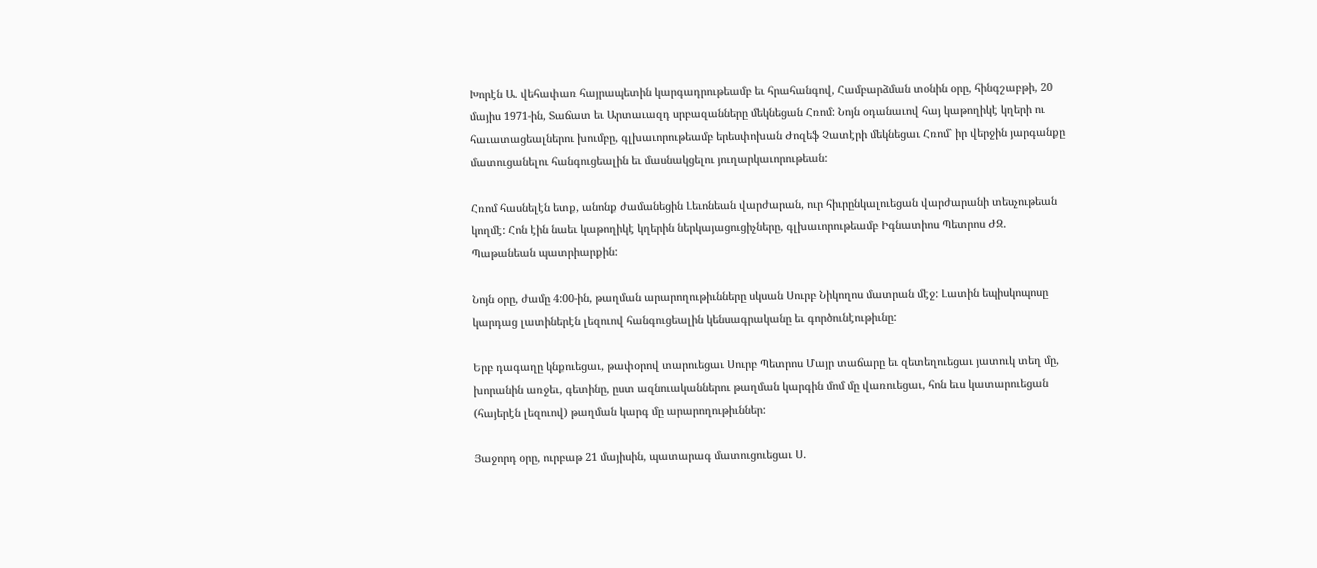Խորէն Ա. վեհափառ հայրապետին կարգադրութեամբ եւ հրահանգով, Համբարձման տօնին օրը, հինգշաբթի, 20 մայիս 1971-ին, Տաճատ եւ Արտաւազդ սրբազանները մեկնեցան Հռոմ: Նոյն օդանաւով հայ կաթողիկէ կղերի ու հաւատացեալներու խումբը, գլխաւորութեամբ երեսփոխան Ժոզեֆ Չատէրի մեկնեցաւ Հռոմ` իր վերջին յարգանքը մատուցանելու հանգուցեալին եւ մասնակցելու յուղարկաւորութեան:

Հռոմ հասնելէն ետք, անոնք ժամանեցին Լեւոնեան վարժարան, ուր հիւրընկալուեցան վարժարանի տեսչութեան կողմէ: Հոն էին նաեւ կաթողիկէ կղերին ներկայացուցիչները, գլխաւորութեամբ Իգնատիոս Պետրոս ԺԶ. Պաթանեան պատրիարքին:

Նոյն օրը, ժամը 4:00-ին, թաղման արարողութիւնները սկսան Սուրբ Նիկողոս մատրան մէջ: Լատին եպիսկոպոսը կարդաց լատիներէն լեզուով հանգուցեալին կենսագրականը եւ գործունէութիւնը:

Երբ դագաղը կնքուեցաւ, թափօրով տարուեցաւ Սուրբ Պետրոս Մայր տաճարը եւ զետեղուեցաւ յատուկ տեղ մը, խորանին առջեւ, գետինը, ըստ ազնուականներու թաղման կարգին մոմ մը վառուեցաւ, հոն եւս կատարուեցան (հայերէն լեզուով) թաղման կարգ մը արարողութիւններ:

Յաջորդ օրը, ուրբաթ 21 մայիսին, պատարագ մատուցուեցաւ Ս.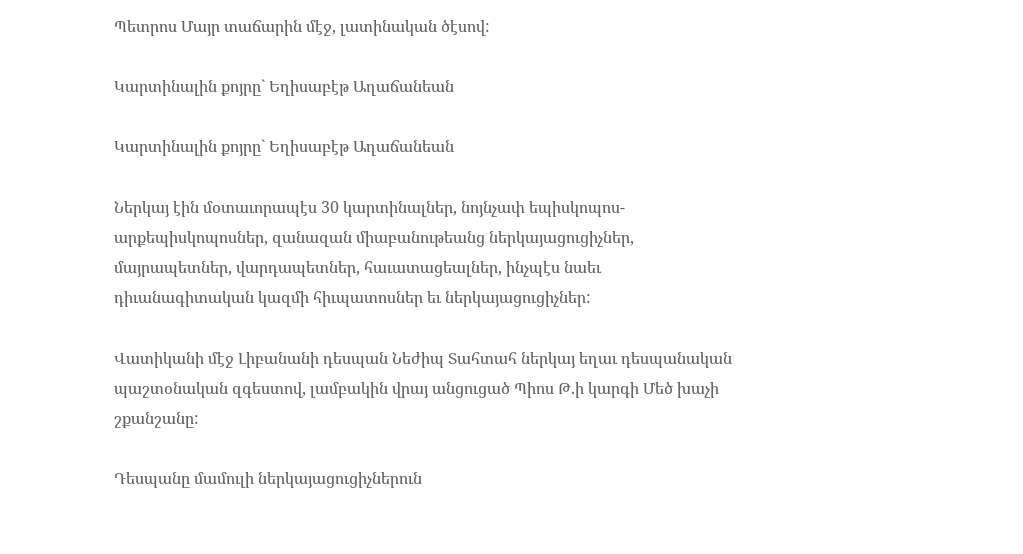Պետրոս Մայր տաճարին մէջ, լատինական ծէսով:

Կարտինալին քոյրը` Եղիսաբէթ Աղաճանեան

Կարտինալին քոյրը` Եղիսաբէթ Աղաճանեան

Ներկայ էին մօտաւորապէս 30 կարտինալներ, նոյնչափ եպիսկոպոս-արքեպիսկոպոսներ, զանազան միաբանութեանց ներկայացուցիչներ, մայրապետներ, վարդապետներ, հաւատացեալներ, ինչպէս նաեւ դիւանագիտական կազմի հիւպատոսներ եւ ներկայացուցիչներ:

Վատիկանի մէջ Լիբանանի դեսպան Նեժիպ Տահտահ ներկայ եղաւ դեսպանական պաշտօնական զգեստով, լամբակին վրայ անցուցած Պիոս Թ.ի կարգի Մեծ խաչի շքանշանը:

Դեսպանը մամուլի ներկայացուցիչներուն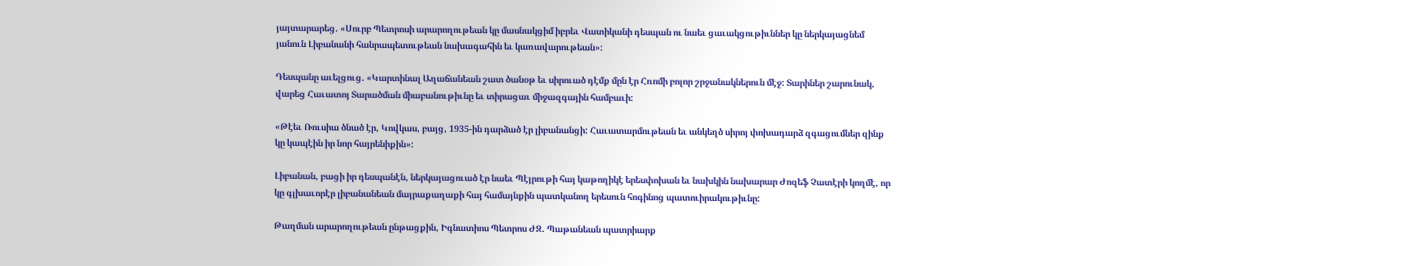յայտարարեց. «Սուրբ Պետրոսի արարողութեան կը մասնակցիմ իբրեւ Վատիկանի դեսպան ու նաեւ ցաւակցութիւններ կը ներկայացնեմ յանուն Լիբանանի հանրապետութեան նախագահին եւ կառավարութեան»:

Դեսպանը աւելցուց. «Կարտինալ Աղաճանեան շատ ծանօթ եւ սիրուած դէմք մըն էր Հռոմի բոլոր շրջանակներուն մէջ: Տարիներ շարունակ, վարեց Հաւատոյ Տարածման միաբանութիւնը եւ տիրացաւ միջազգային համբաւի:

«Թէեւ Ռուսիա ծնած էր, Կովկաս, բայց, 1935-ին դարձած էր լիբանանցի: Հաւատարմութեան եւ անկեղծ սիրոյ փոխադարձ զգացումներ զինք կը կապէին իր նոր հայրենիքին»:

Լիբանան, բացի իր դեսպանէն, ներկայացուած էր նաեւ Պէյրութի հայ կաթողիկէ երեսփոխան եւ նախկին նախարար Ժոզեֆ Չատէրի կողմէ, որ կը գլխաւորէր լիբանանեան մայրաքաղաքի հայ համայնքին պատկանող երեսուն հոգինոց պատուիրակութիւնը:

Թաղման արարողութեան ընթացքին, Իգնատիոս Պետրոս ԺԶ. Պաթանեան պատրիարք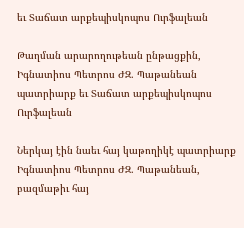եւ Տաճատ արքեպիսկոպոս Ուրֆալեան

Թաղման արարողութեան ընթացքին, Իգնատիոս Պետրոս ԺԶ. Պաթանեան պատրիարք եւ Տաճատ արքեպիսկոպոս Ուրֆալեան

Ներկայ էին նաեւ հայ կաթողիկէ պատրիարք Իգնատիոս Պետրոս ԺԶ. Պաթանեան, բազմաթիւ հայ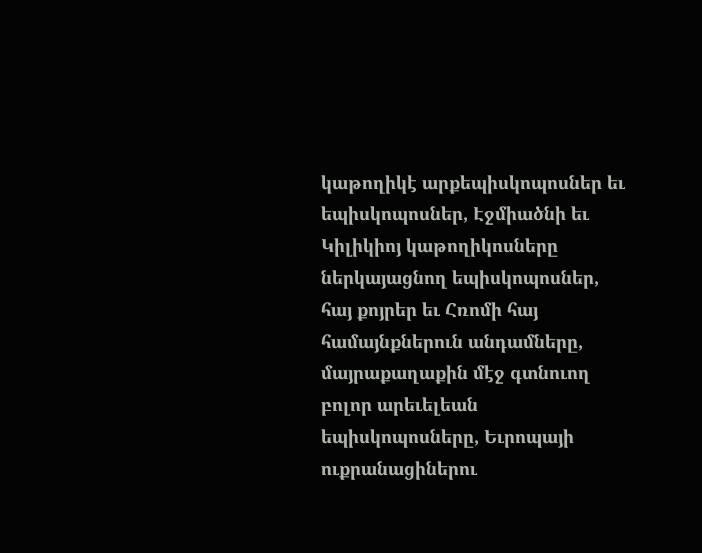կաթողիկէ արքեպիսկոպոսներ եւ եպիսկոպոսներ, Էջմիածնի եւ Կիլիկիոյ կաթողիկոսները ներկայացնող եպիսկոպոսներ, հայ քոյրեր եւ Հռոմի հայ համայնքներուն անդամները, մայրաքաղաքին մէջ գտնուող բոլոր արեւելեան եպիսկոպոսները, Եւրոպայի ուքրանացիներու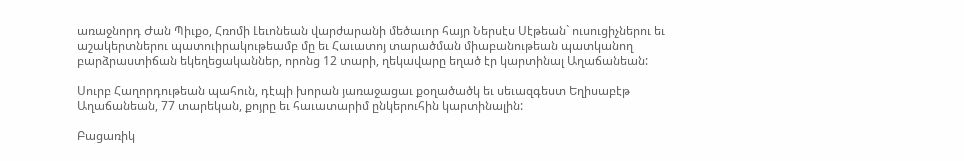առաջնորդ Ժան Պիւքօ, Հռոմի Լեւոնեան վարժարանի մեծաւոր հայր Ներսէս Սէթեան` ուսուցիչներու եւ աշակերտներու պատուիրակութեամբ մը եւ Հաւատոյ տարածման միաբանութեան պատկանող բարձրաստիճան եկեղեցականներ, որոնց 12 տարի, ղեկավարը եղած էր կարտինալ Աղաճանեան:

Սուրբ Հաղորդութեան պահուն, դէպի խորան յառաջացաւ քօղածածկ եւ սեւազգեստ Եղիսաբէթ Աղաճանեան, 77 տարեկան, քոյրը եւ հաւատարիմ ընկերուհին կարտինալին:

Բացառիկ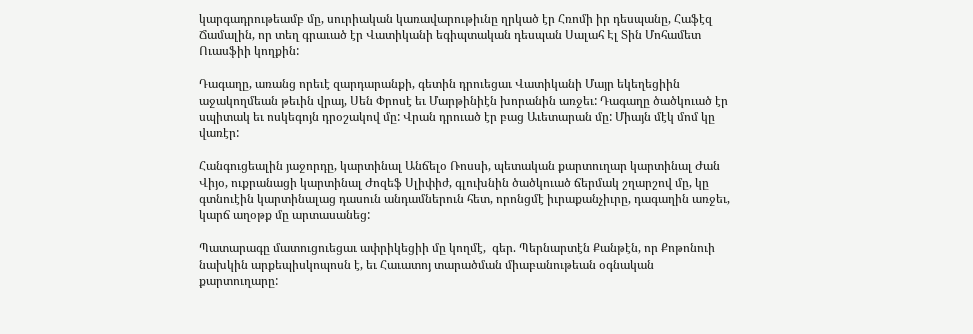կարգադրութեամբ մը, սուրիական կառավարութիւնը ղրկած էր Հռոմի իր դեսպանը, Հաֆէզ Ճամալին, որ տեղ գրաւած էր Վատիկանի եգիպտական դեսպան Սալահ Էլ Տին Մոհամետ Ուասֆիի կողքին:

Դագաղը, առանց որեւէ զարդարանքի, գետին դրուեցաւ Վատիկանի Մայր եկեղեցիին աջակողմեան թեւին վրայ, Սեն Փրոսէ եւ Մարթինիէն խորանին առջեւ: Դագաղը ծածկուած էր սպիտակ եւ ոսկեգոյն դրօշակով մը: Վրան դրուած էր բաց Աւետարան մը: Միայն մէկ մոմ կը վառէր:

Հանգուցեալին յաջորդը, կարտինալ Անճելօ Ռոսսի, պետական քարտուղար կարտինալ Ժան Վիյօ, ուքրանացի կարտինալ Ժոզեֆ Սլիփիժ, գլուխնին ծածկուած ճերմակ շղարշով մը, կը գտնուէին կարտինալաց դասուն անդամներուն հետ, որոնցմէ իւրաքանչիւրը, դագաղին առջեւ, կարճ աղօթք մը արտասանեց:

Պատարագը մատուցուեցաւ ափրիկեցիի մը կողմէ,  գեր. Պերնարտէն Քանթէն, որ Քոթոնուի նախկին արքեպիսկոպոսն է, եւ Հաւատոյ տարածման միաբանութեան օգնական քարտուղարը: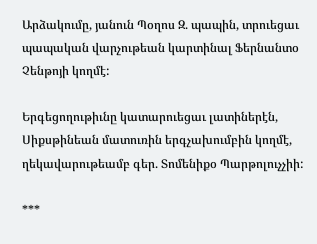Արձակումը, յանուն Պօղոս Զ. պապին, տրուեցաւ պապական վարչութեան կարտինալ Ֆերնանտօ Չենթոյի կողմէ:

Երգեցողութիւնը կատարուեցաւ լատիներէն, Սիքսթինեան մատուռին երգչախումբին կողմէ, ղեկավարութեամբ գեր. Տոմենիքօ Պարթոլուչչիի:

***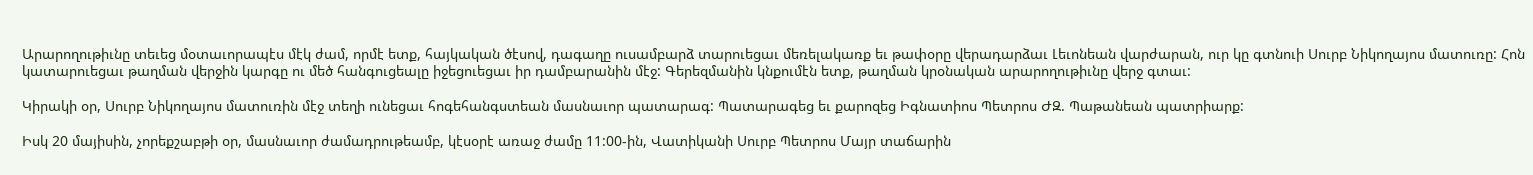Արարողութիւնը տեւեց մօտաւորապէս մէկ ժամ, որմէ ետք, հայկական ծէսով, դագաղը ուսամբարձ տարուեցաւ մեռելակառք եւ թափօրը վերադարձաւ Լեւոնեան վարժարան, ուր կը գտնուի Սուրբ Նիկողայոս մատուռը: Հոն կատարուեցաւ թաղման վերջին կարգը ու մեծ հանգուցեալը իջեցուեցաւ իր դամբարանին մէջ: Գերեզմանին կնքումէն ետք, թաղման կրօնական արարողութիւնը վերջ գտաւ:

Կիրակի օր, Սուրբ Նիկողայոս մատուռին մէջ տեղի ունեցաւ հոգեհանգստեան մասնաւոր պատարագ: Պատարագեց եւ քարոզեց Իգնատիոս Պետրոս ԺԶ. Պաթանեան պատրիարք:

Իսկ 20 մայիսին, չորեքշաբթի օր, մասնաւոր ժամադրութեամբ, կէսօրէ առաջ ժամը 11:00-ին, Վատիկանի Սուրբ Պետրոս Մայր տաճարին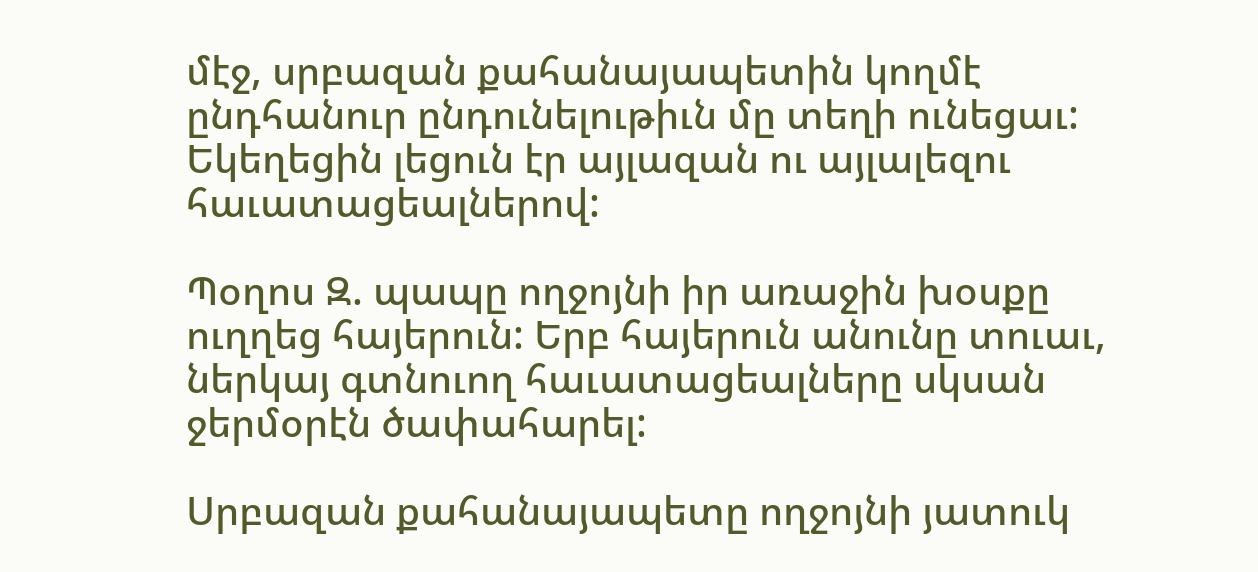մէջ, սրբազան քահանայապետին կողմէ ընդհանուր ընդունելութիւն մը տեղի ունեցաւ: Եկեղեցին լեցուն էր այլազան ու այլալեզու հաւատացեալներով:

Պօղոս Զ. պապը ողջոյնի իր առաջին խօսքը ուղղեց հայերուն: Երբ հայերուն անունը տուաւ, ներկայ գտնուող հաւատացեալները սկսան ջերմօրէն ծափահարել:

Սրբազան քահանայապետը ողջոյնի յատուկ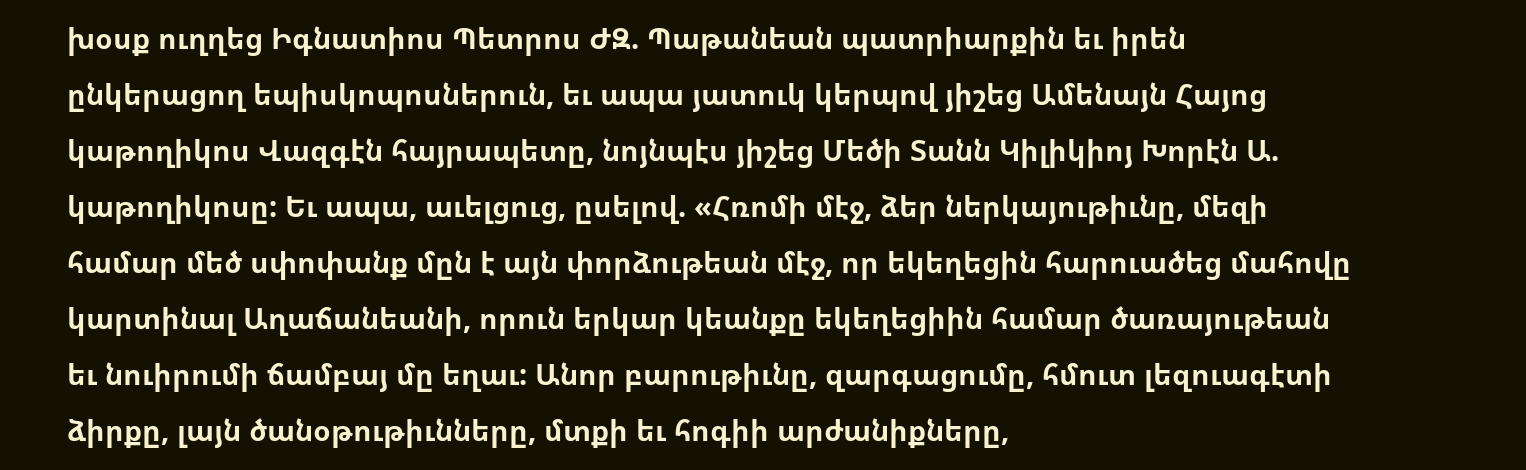խօսք ուղղեց Իգնատիոս Պետրոս ԺԶ. Պաթանեան պատրիարքին եւ իրեն ընկերացող եպիսկոպոսներուն, եւ ապա յատուկ կերպով յիշեց Ամենայն Հայոց կաթողիկոս Վազգէն հայրապետը, նոյնպէս յիշեց Մեծի Տանն Կիլիկիոյ Խորէն Ա. կաթողիկոսը: Եւ ապա, աւելցուց, ըսելով. «Հռոմի մէջ, ձեր ներկայութիւնը, մեզի համար մեծ սփոփանք մըն է այն փորձութեան մէջ, որ եկեղեցին հարուածեց մահովը կարտինալ Աղաճանեանի, որուն երկար կեանքը եկեղեցիին համար ծառայութեան եւ նուիրումի ճամբայ մը եղաւ: Անոր բարութիւնը, զարգացումը, հմուտ լեզուագէտի ձիրքը, լայն ծանօթութիւնները, մտքի եւ հոգիի արժանիքները,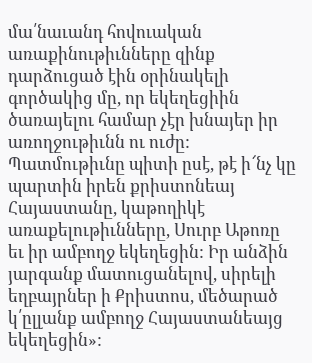մա՛նաւանդ հովուական առաքինութիւնները զինք դարձուցած էին օրինակելի գործակից մը, որ եկեղեցիին ծառայելու համար չէր խնայեր իր առողջութիւնն ու ուժը: Պատմութիւնը պիտի ըսէ, թէ ի՜նչ կը պարտին իրեն քրիստոնեայ Հայաստանը, կաթողիկէ առաքելութիւնները, Սուրբ Աթոռը եւ իր ամբողջ եկեղեցին: Իր անձին յարգանք մատուցանելով, սիրելի եղբայրներ ի Քրիստոս, մեծարած կ՛ըլլանք ամբողջ Հայաստանեայց եկեղեցին»: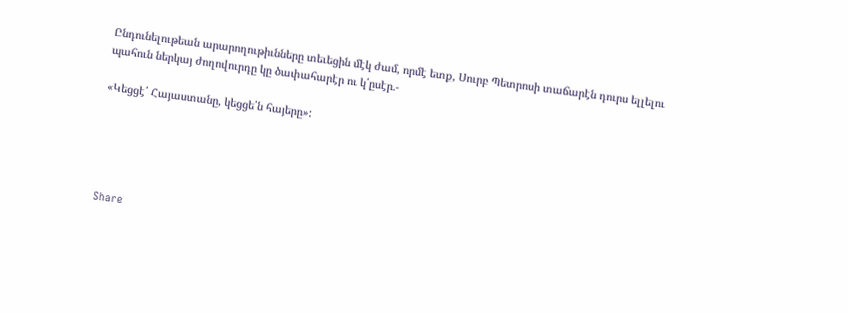Ընդունելութեան արարողութիւնները տեւեցին մէկ ժամ, որմէ ետք, Սուրբ Պետրոսի տաճարէն դուրս ելլելու պահուն ներկայ ժողովուրդը կը ծափահարէր ու կ՛ըսէր.-

«Կեցցէ՛ Հայաստանը, կեցցե՛ն հայերը»:





Share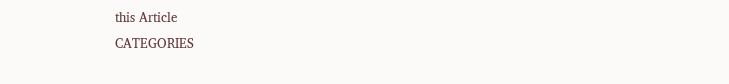this Article
CATEGORIES